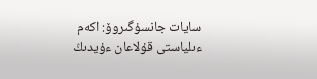سايات جانسۇگىروۆ: اكەم ءىلياستى قۇلاعان ءۇيدىڭ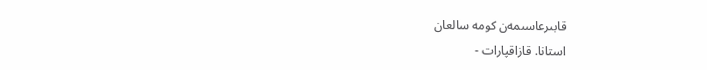قابىرعاسىمەن كومە سالعان
استانا. قازاقپارات -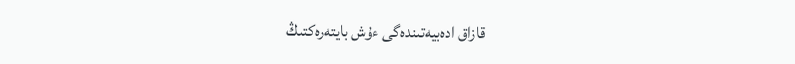قازاق ادەبيەتىندەگى ءۇش بايتەرەكتىڭ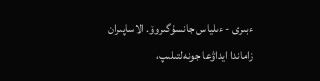ءبىرى - ءىلياس جانسۇگىروۆ. الاساپىران زاماندا ايداۋعا جونەلتىلىپ،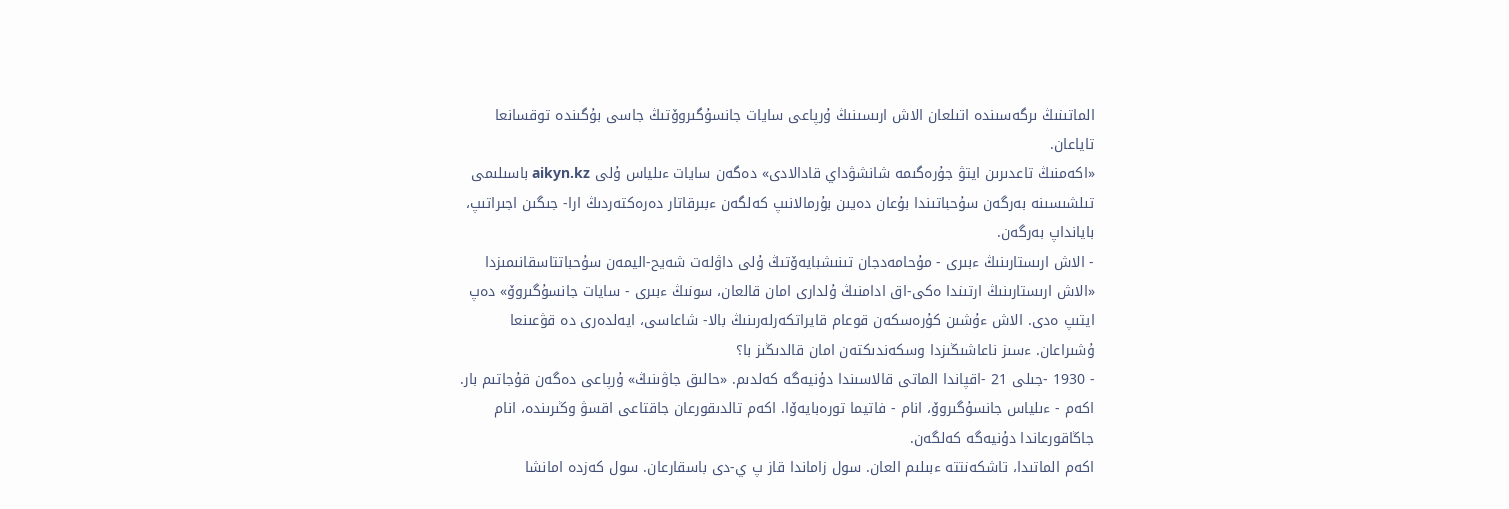الماتىنىڭ ىرگەسىندە اتىلعان الاش ارىسىنىڭ ۇرپاعى سايات جانسۇگىروۆتىڭ جاسى بۇگىندە توقسانعا تاياعان.
«اكەمنىڭ تاعدىرىن ايتۋ جۇرەگىمە شانشۋداي قادالادى» دەگەن سايات ءىلياس ۇلى aikyn.kz باسىلىمى تىلشىسىنە بەرگەن سۇحباتىندا بۇعان دەيىن بۇرمالانىپ كەلگەن ءبىرقاتار دەرەكتەردىڭ ارا- جىگىن اجىراتىپ، بايانداپ بەرگەن.
- الاش ارىستارىنىڭ ءبىرى - مۇحامەدجان تىنىشبايەۆتىڭ ۇلى داۋلەت شەيح-اليمەن سۇحباتتاسقانىمىزدا «الاش ارىستارىنىڭ ارتىندا ەكى-اق ادامنىڭ ۇلدارى امان قالعان، سونىڭ ءبىرى - سايات جانسۇگىروۆ» دەپ ايتىپ ەدى. الاش ءۇشىن كۇرەسكەن قوعام قايراتكەرلەرىنىڭ بالا- شاعاسى، ايەلدەرى دە قۋعىنعا ۇشىراعان. ءسىز ناعاشىڭىزدا وسكەندىكتەن امان قالدىڭىز با؟
- 1930 -جىلى 21 -اقپاندا الماتى قالاسىندا دۇنيەگە كەلدىم. «حالىق جاۋىنىڭ» ۇرپاعى دەگەن قۇجاتىم بار. اكەم - ءىلياس جانسۇگىروۆ، انام - فاتيما تورەبايەۆا. اكەم تالدىقورعان جاقتاعى اقسۋ وڭىرىندە، انام جاڭاقورعاندا دۇنيەگە كەلگەن.
اكەم الماتىدا، تاشكەنتتە ءبىلىم العان. سول زاماندا قاز پ ي-دى باسقارعان. سول كەزدە امانشا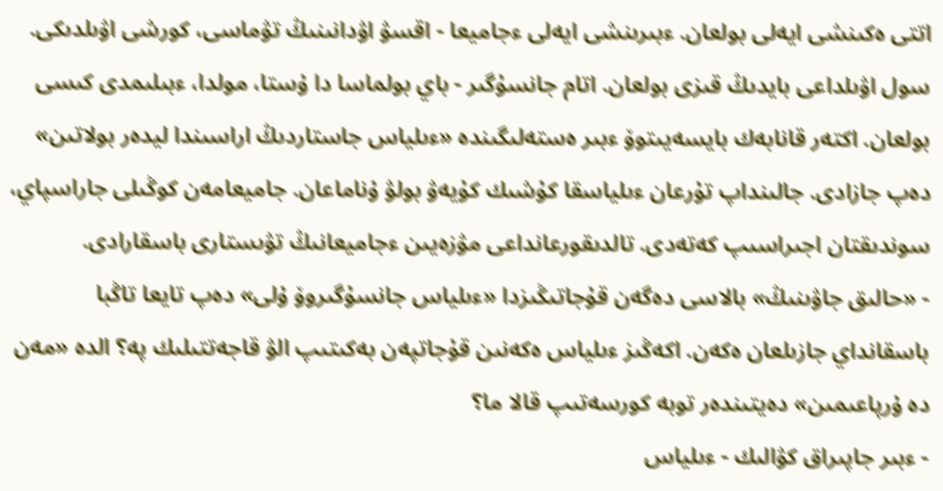اتتى ەكىنشى ايەلى بولعان. ءبىرىنشى ايەلى ءجاميعا - اقسۋ اۋدانىنىڭ تۋماسى، كورشى اۋىلدىكى. سول اۋىلداعى بايدىڭ قىزى بولعان. اتام جانسۇگىر - باي بولماسا دا ۇستا، مولدا، ءبىلىمدى كىسى بولعان. اكتەر قانابەك بايسەيىتوۆ ءبىر ەستەلىگىندە «ءىلياس جاستاردىڭ اراسىندا ليدەر بولاتىن» دەپ جازادى. جالىنداپ تۇرعان ءىلياسقا كۇشىك كۇيەۋ بولۋ ۇناماعان. جاميعامەن كوڭىلى جاراسپاي، سوندىقتان اجىراسىپ كەتەدى. تالدىقورعانداعى مۋزەيىن ءجاميعانىڭ تۋىستارى باسقارادى.
- «حالىق جاۋىنىڭ» بالاسى دەگەن قۇجاتىڭىزدا «ءىلياس جانسۇگىروۆ ۇلى» دەپ تايعا تاڭبا باسقانداي جازىلعان ەكەن. اكەڭىز ءىلياس ەكەنىن قۇجاتپەن بەكىتىپ الۋ قاجەتتىلىك پە؟ الدە «مەن دە ۇرپاعىمىن» دەيتىندەر توبە كورسەتىپ قالا ما؟
- ءبىر جاپىراق كۋالىك - ءىلياس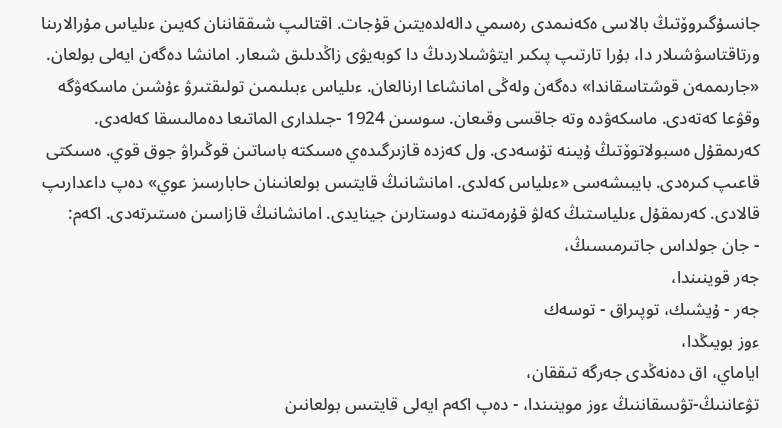جانسۇگىروۆتىڭ بالاسى ەكەنىمدى رەسمي دالەلدەيتىن قۇجات. اقتالىپ شىققاننان كەيىن ءىلياس مۇرالارىنا ورتاقتاسۋشىلار دا، بۇرا تارتىپ پىكىر ايتۋشىلاردىڭ دا كوبەيۋى زاڭدىلىق شىعار. امانشا دەگەن ايەلى بولعان. «جارىممەن قوشتاسقاندا» دەگەن ولەڭى امانشاعا ارنالعان. ءىلياس ءبىلىمىن تولىقتىرۋ ءۇشىن ماسكەۋگە وقۋعا كەتەدى. ماسكەۋدە وتە جاقسى وقىعان. سوسىن 1924 -جىلدارى الماتىعا دەمالىسقا كەلەدى. كەرىمقۇل ەسبولاتوۆتىڭ ۇيىنە تۇسەدى. ول كەزدە قازىرگىدەي ەسىكتە باساتىن قوڭىراۋ جوق قوي. ەسىكتى قاعىپ كىرەدى. بايبىشەسى «ءىلياس كەلدى. امانشانىڭ قايتىس بولعانىنان حابارسىز عوي» دەپ داعدارىپ قالادى. كەرىمقۇل ءىلياستىڭ كەلۋ قۇرمەتىنە دوستارىن جينايدى. امانشانىڭ قازاسىن ەستىرتەدى. اكەم:
- جان جولداس جاتىرمىسىڭ،
جەر قوينىندا،
جەر - ۇيشىك، توپىراق - توسەك
ءوز بويىڭدا،
اياماي، اق دەنەڭدى جەرگە تىققان،
تۋعاننىڭ-تۋىسقاننىڭ ءوز موينىندا، - دەپ اكەم ايەلى قايتىس بولعانىن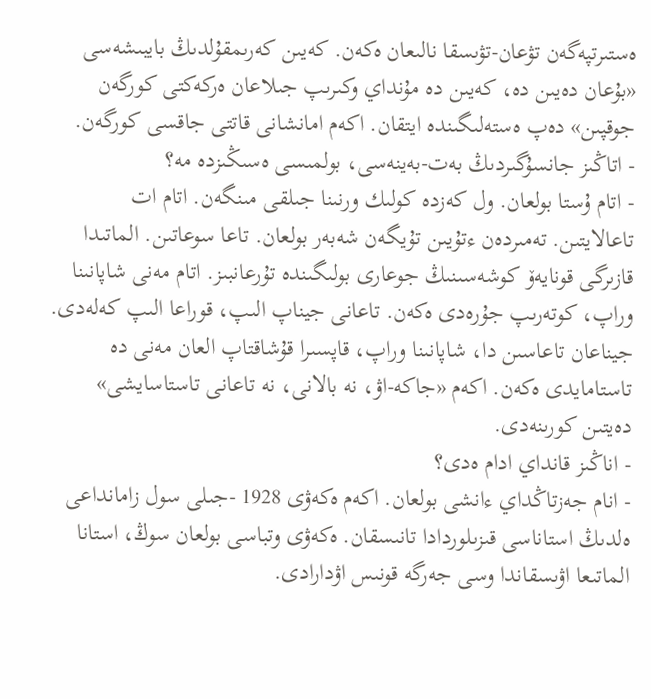ەستىرتپەگەن تۋعان-تۋىسقا نالىعان ەكەن. كەيىن كەرىمقۇلدىڭ بايبىشەسى «بۇعان دەيىن دە، كەيىن دە مۇنداي وكىرىپ جىلاعان ەركەكتى كورگەن جوقپىن» دەپ ەستەلىگىندە ايتقان. اكەم امانشانى قاتتى جاقسى كورگەن.
- اتاڭىز جانسۇگىردىڭ بەت-بەينەسى، بولمىسى ەسىڭىزدە مە؟
- اتام ۇستا بولعان. ول كەزدە كولىك ورنىنا جىلقى مىنگەن. اتام ات تاعالايتىن. تەمىردەن ءتۇيىن تۇيگەن شەبەر بولعان. تاعا سوعاتىن. الماتىدا قازىرگى قونايەۆ كوشەسىنىڭ جوعارى بولىگىندە تۇرعانبىز. اتام مەنى شاپانىنا وراپ، كوتەرىپ جۇرەدى ەكەن. تاعانى جيناپ الىپ، قوراعا الىپ كەلەدى. جيناعان تاعاسىن دا، شاپانىنا وراپ، قاپسىرا قۇشاقتاپ العان مەنى دە تاستامايدى ەكەن. اكەم «جاكە-اۋ، نە بالانى، نە تاعانى تاستاسايشى» دەيتىن كورىنەدى.
- اناڭىز قانداي ادام ەدى؟
- انام جەزتاڭداي ءانشى بولعان. اكەم ەكەۋى 1928 -جىلى سول زامانداعى ەلدىڭ استاناسى قىزىلوردادا تانىسقان. ەكەۋى وتباسى بولعان سوڭ، استانا الماتىعا اۋىسقاندا وسى جەرگە قونىس اۋدارادى.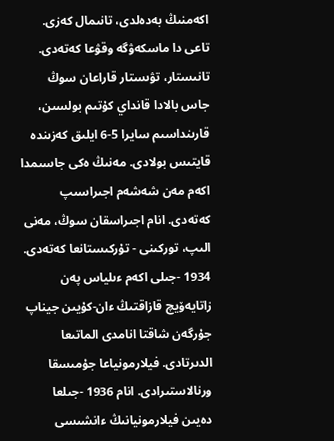اكەمنىڭ بەدەلدى، تانىمال كەزى. تاعى دا ماسكەۋگە وقۋعا كەتەدى. تانىستار، تۋىستار قاراعان سوڭ جاس بالادا قانداي كۇتىم بولسىن، قارىنداسىم سايرا 5-6 ايلىق كەزىندە قايتىس بولادى. مەنىڭ ەكى جاسىمدا اكەم مەن شەشەم اجىراسىپ كەتەدى. انام اجىراسقان سوڭ، مەنى الىپ، توركىنى - تۇركىستانعا كەتەدى. 1934 -جىلى اكەم ءىلياس پەن زاتايەۆيچ قازاقتىڭ ءان-كۇيىن جيناپ جۇرگەن شاقتا انامدى الماتىعا الدىرتادى. فيلارمونياعا جۇمىسقا ورنالاستىرادى. انام 1936 -جىلعا دەيىن فيلارمونيانىڭ ءانشىسى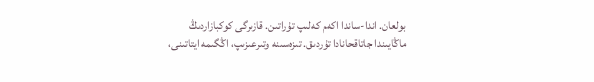بولعان. اندا-ساندا اكەم كەلىپ تۇراتىن. قازىرگى كوكبازاردىڭ ماڭايىندا جاتاقحانادا تۇردىق. تىزەسىنە وتىرعىزىپ، اڭگىمە ايتاتىنى،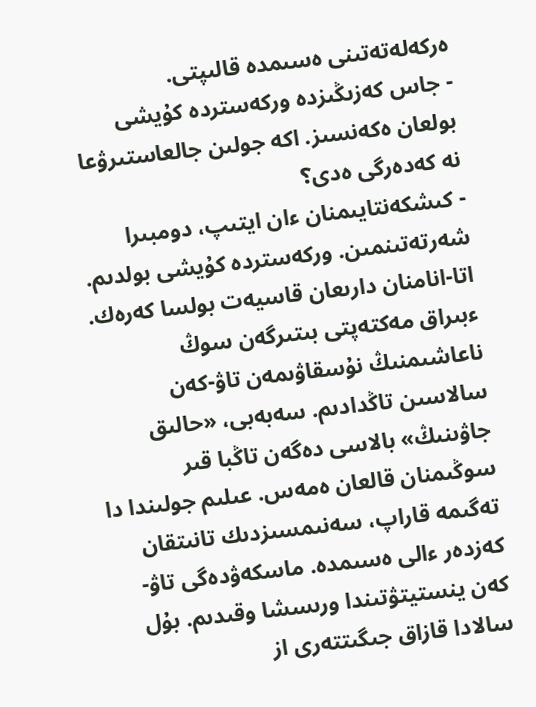ەركەلەتەتىنى ەسىمدە قالىپتى.
- جاس كەزىڭىزدە وركەستردە كۇيشى بولعان ەكەنسىز. اكە جولىن جالعاستىرۋعا نە كەدەرگى ەدى؟
- كىشكەنتايىمنان ءان ايتىپ، دومبىرا شەرتەتىنمىن. وركەستردە كۇيشى بولدىم. اتا-انامنان دارىعان قاسيەت بولسا كەرەك. ءبىراق مەكتەپتى بىتىرگەن سوڭ ناعاشىمنىڭ نۇسقاۋىمەن تاۋ-كەن سالاسىن تاڭدادىم. سەبەبى، «حالىق جاۋىنىڭ» بالاسى دەگەن تاڭبا قىر سوڭىمنان قالعان ەمەس. عىلىم جولىندا دا تەگىمە قاراپ، سەنىمسىزدىك تانىتقان كەزدەر ءالى ەسىمدە. ماسكەۋدەگى تاۋ- كەن ينستيتۋتىندا ورىسشا وقىدىم. بۇل سالادا قازاق جىگىتتەرى از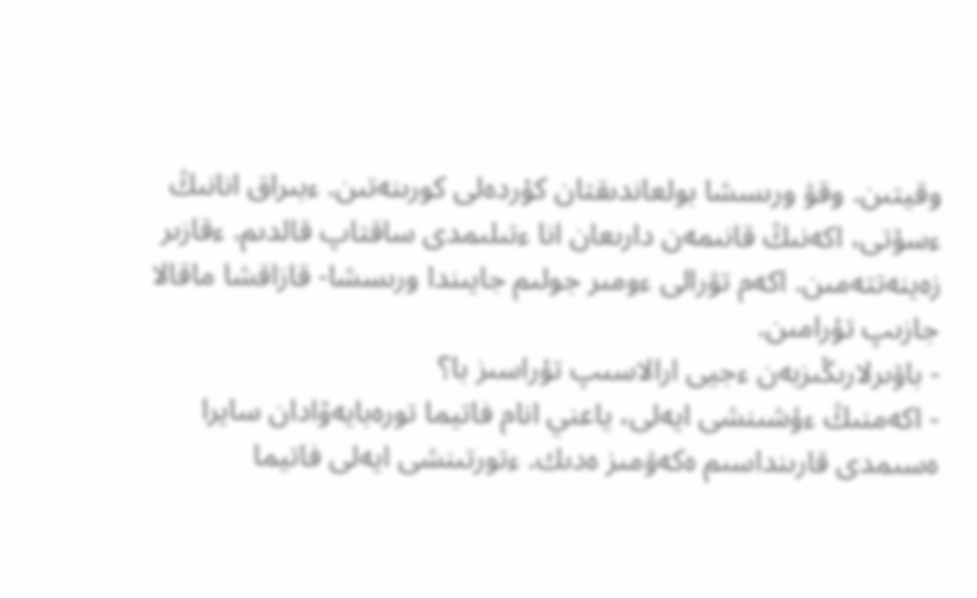وقيتىن. وقۋ ورىسشا بولعاندىقتان كۇردەلى كورىنەتىن. ءبىراق انانىڭ ءسۇتى، اكەنىڭ قانىمەن دارىعان انا ءتىلىمدى ساقتاپ قالدىم. ءقازىر زەينەتتەمىن. اكەم تۋرالى ءومىر جولىم جايىندا ورىسشا- قازاقشا ماقالا جازىپ تۇرامىن.
- باۋىرلارىڭىزبەن ءجيى ارالاسىپ تۇراسىز با؟
- اكەمنىڭ ءۇشىنشى ايەلى، ياعني انام فاتيما تورەبايەۆادان سايرا ەسىمدى قارىنداسىم ەكەۋمىز ەدىك. ءتورتىنشى ايەلى فاتيما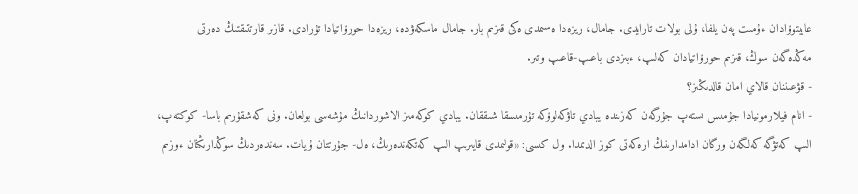عابيتوۆادان ءۇمىت پەن يلفا، ۇلى بولات تارايدى. جامال، ريزەدا ەسىمدى ەكى قىزىم بار. جامال ماسكەۋدە، ريزەدا حورۆاتيادا تۇرادى. قازىر قارتتىقتىڭ دەرتى مەڭدەگەن سوڭ، قىزىم حورۆاتيادان كەلىپ، ءبىزدى باعىپ-قاعىپ وتىر.
- قۋعىننان قالاي امان قالدىڭىز؟
- انام فيلارمونيادا جۇمىس ىستەپ جۇرگەن كەزىندە يبادي تاۋكەلوۆكە تۇرمىسقا شىققان. يبادي كوكەمىز الاشوردانىڭ مۇشەسى بولعان. ونى كەشقۇرىم باسا- كوكتەپ، الىپ كەتۋگە كەلگەن ورگان ادامدارىنىڭ ارەكەتى كوز الدىمدا. ول كىسى: «قولىمدى قايىرىپ الىپ كەتكەندەرىڭ، ەل- جۇرتتان ۇيات. سەندەردىڭ سوڭدارىڭنان ءوزىم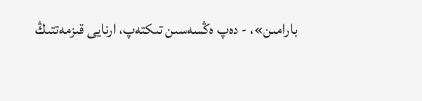بارامىن»، - دەپ ەڭسەسىن تىكتەپ، ارنايى قىزمەتتىڭ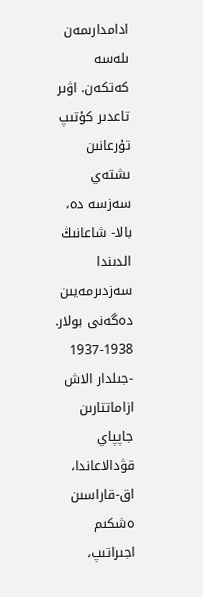ادامدارىمەن ىلەسە كەتكەن. اۋىر تاعدىر كۇتىپ تۇرعانىن ىشتەي سەزسە دە، بالا- شاعانىڭ الدىندا سەزدىرمەيىن دەگەنى بولار.
1937-1938 -جىلدار الاش ازاماتتارىن جاپپاي قۋدالاعاندا، اق-قاراسىن ەشكىم اجىراتىپ،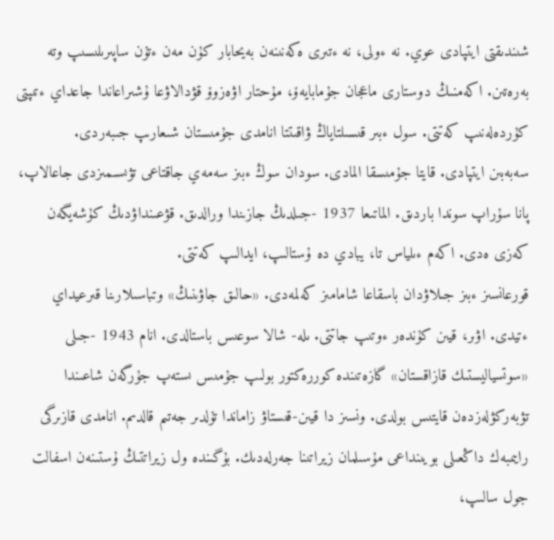شىندىقتى ايتپادى عوي. نە ءولى، نە ءتىرى ەكەنىنەن بەيحابار كۇن مەن ءتۇن ساپىرىلىسىپ وتە بەرەتىن. اكەمنىڭ دوستارى ماعجان جۇمابايەۆ، مۇحتار اۋەزوۆ قۋدالاۋعا ۇشىراعاندا جاعداي ءتىپتى كۇردەلەنىپ كەتتى. سول ءبىر قىسىلتاياڭ ۋاقىتتا انامدى جۇمىستان شىعارىپ جىبەردى.
سەبەبىن ايتپادى. قايتا جۇمىسقا المادى. سودان سوڭ ءبىز سەمەي جاقتاعى تۋىسىمىزدى جاعالاپ، پانا سۇراپ سوندا باردىق. الماتىعا 1937 -جىلدىڭ جازىندا ورالدىق. قۋعىنداۋدىڭ كۇشەيگەن كەزى ەدى. اكەم ءىلياس تا، يبادي دە ۇستالىپ، ايدالىپ كەتتى.
قورعانسىز ءبىز جىلاۋدان باسقاعا شامامىز كەلمەدى. «حالىق جاۋىنىڭ» وتباسىلارىنا قىرعيداي ءتيدى. اۋىر، قيىن كۇندەر ءوتىپ جاتتى. ىلە- شالا سوعىس باستالدى. انام 1943 -جىلى «سوتسياليستىك قازاقستان» گازەتىندە كوررەكتور بولىپ جۇمىس ىستەپ جۇرگەن شاعىندا تۋبەركۋلەزدەن قايتىس بولدى. ونسىز دا قيىن-قىستاۋ زاماندا تۇلدىر جەتىم قالدىم. انامدى قازىرگى رايىمبەك داڭعىلى بويىنداعى مۇسىلمان زيراتىنا جەرلەدىك. بۇگىندە ول زيراتتىڭ ۇستىنەن اسفالت جول سالىپ،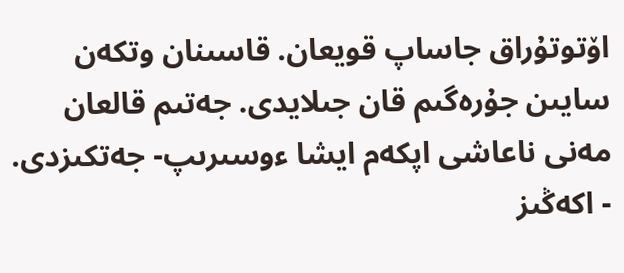اۆتوتۇراق جاساپ قويعان. قاسىنان وتكەن سايىن جۇرەگىم قان جىلايدى. جەتىم قالعان مەنى ناعاشى اپكەم ايشا ءوسىرىپ- جەتكىزدى.
- اكەڭىز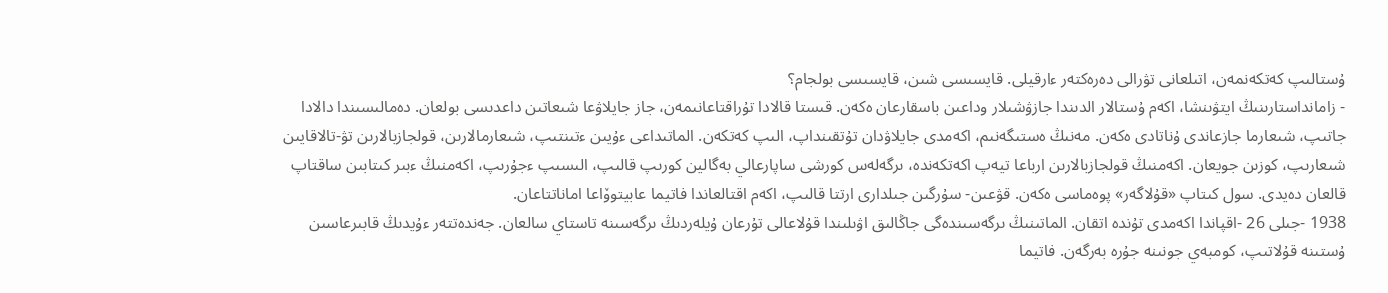ۇستالىپ كەتكەنمەن، اتىلعانى تۋرالى دەرەكتەر ءارقيلى. قايسىسى شىن، قايسىسى بولجام؟
- زامانداستارىنىڭ ايتۋىنشا، اكەم ۇستالار الدىندا جازۋشىلار وداعىن باسقارعان ەكەن. قىستا قالادا تۇراقتاعانىمەن، جاز جايلاۋعا شىعاتىن داعدىسى بولعان. دەمالىسىندا دالادا جاتىپ، شىعارما جازعاندى ۇناتادى ەكەن. مەنىڭ ەستىگەنىم، اكەمدى جايلاۋدان تۇتقىنداپ، الىپ كەتكەن. الماتىداعى ءۇيىن ءتىنتىپ، شىعارمالارىن، قولجازبالارىن تۋ-تالاقايىن شىعارىپ، كوزىن جويعان. اكەمنىڭ قولجازبالارىن ارباعا تيەپ اكەتكەندە، ىرگەلەس كورشى ساپارعالي بەگالين كورىپ قالىپ، الىسىپ ءجۇرىپ، اكەمنىڭ ءبىر كىتابىن ساقتاپ قالعان دەيدى. سول كىتاپ «قۇلاگەر» پوەماسى ەكەن. قۋعىن- سۇرگىن جىلدارى ارتتا قالىپ، اكەم اقتالعاندا فاتيما عابيتوۆاعا اماناتتاعان.
1938 -جىلى 26 -اقپاندا اكەمدى تۇندە اتقان. الماتىنىڭ ىرگەسىندەگى جاڭالىق اۋىلىندا قۇلاعالى تۇرعان ۇيلەردىڭ ىرگەسىنە تاستاي سالعان. جەندەتتەر ءۇيدىڭ قابىرعاسىن ۇستىنە قۇلاتىپ، كومبەي جونىنە جۇرە بەرگەن. فاتيما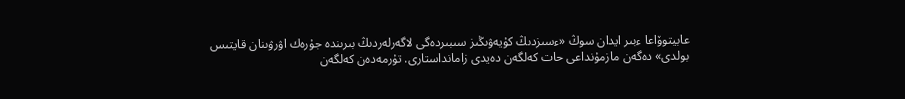عابيتوۆاعا ءبىر ايدان سوڭ «ءسىزدىڭ كۇيەۋىڭىز سىبىردەگى لاگەرلەردىڭ بىرىندە جۇرەك اۋرۋىنان قايتىس بولدى» دەگەن مازمۇنداعى حات كەلگەن دەيدى زامانداستارى. تۇرمەدەن كەلگەن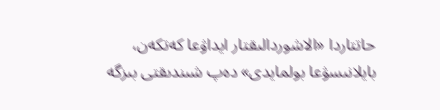حاتتاردا «الاشوردالىقتار ايداۋعا كەتكەن، بايلانىسۋعا بولمايدى» دەپ شىندىقتى بىزگە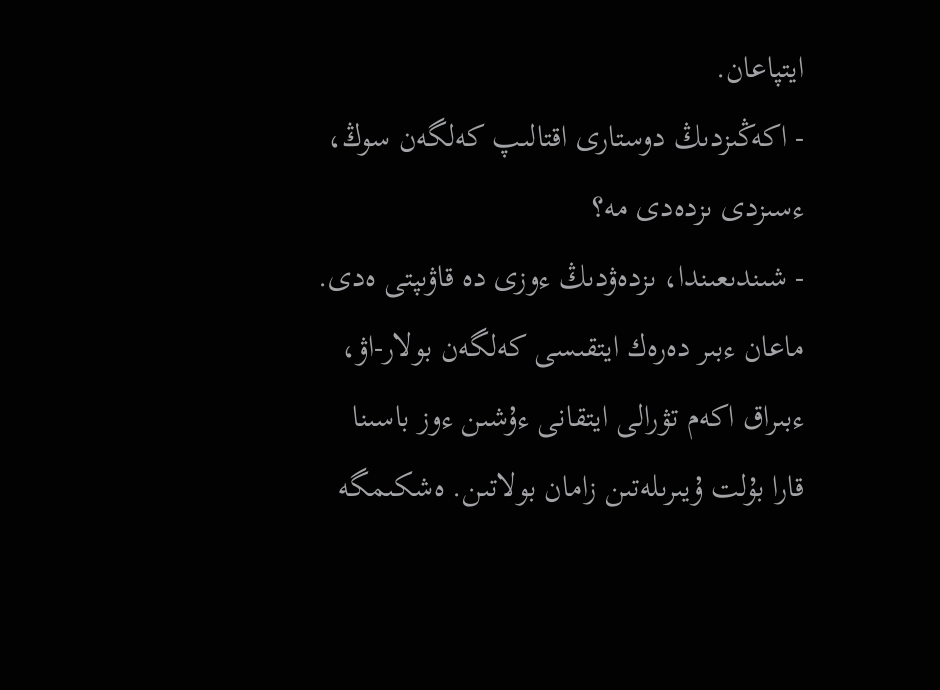ايتپاعان.
- اكەڭىزدىڭ دوستارى اقتالىپ كەلگەن سوڭ، ءسىزدى ىزدەدى مە؟
- شىندىعىندا، ىزدەۋدىڭ ءوزى دە قاۋىپتى ەدى. ماعان ءبىر دەرەك ايتقىسى كەلگەن بولار-اۋ، ءبىراق اكەم تۋرالى ايتقانى ءۇشىن ءوز باسىنا قارا بۇلت ۇيىرىلەتىن زامان بولاتىن. ەشكىمگە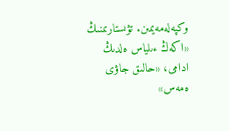وكپەلەمەيمىن. تۋىستارىمنىڭ «اكەڭ ءىلياس ەلدىڭ ادامى، «حالىق جاۋى ەمەس»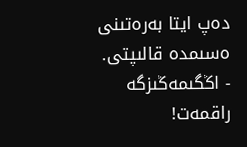دەپ ايتا بەرەتىنى ەسىمدە قالىپتى.
- اڭگىمەڭىزگە راقمەت!